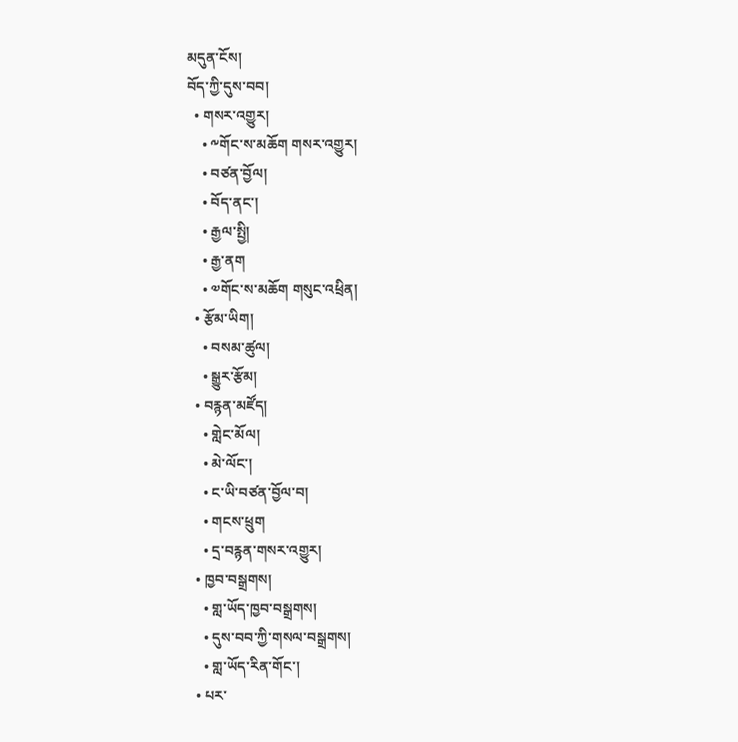མདུན་ངོས།
བོད་ཀྱི་དུས་བབ།
  • གསར་འགྱུར།
    • ༸གོང་ས་མཆོག གསར་འགྱུར།
    • བཙན་བྱོལ།
    • བོད་ནང་།
    • རྒྱལ་སྤྱི།
    • རྒྱ་ནག
    • ༧གོང་ས་མཆོག གསུང་འཕྲིན།
  • རྩོམ་ཡིག།
    • བསམ་ཚུལ།
    • སྒྱུར་རྩོམ།
  • བརྙན་མཛོད།
    • གླེང་མོལ།
    • མེ་ལོང་།
    • ང་ཡི་བཙན་བྱོལ་བ།
    • གངས་ཕྲུག
    • དྲ་བརྙན་གསར་འགྱུར།
  • ཁྱབ་བསྒྲགས།
    • གླ་ཡོད་ཁྱབ་བསྒྲགས།
    • དུས་བབ་ཀྱི་གསལ་བསྒྲགས།
    • གླ་ཡོད་རིན་གོང་།
  • པར་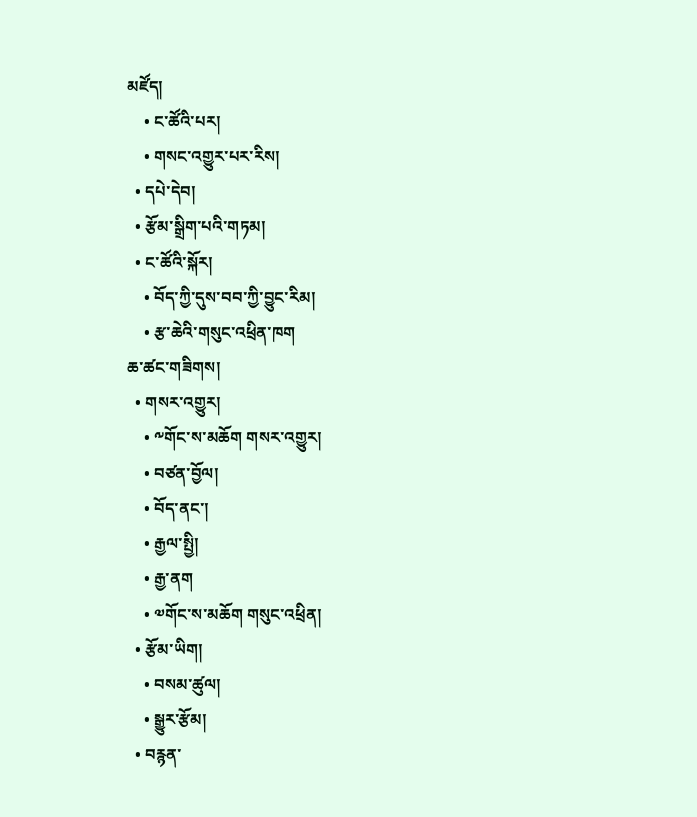མཛོད།
    • ང་ཚོའི་པར།
    • གསང་འགྱུར་པར་རིས།
  • དཔེ་དེབ།
  • རྩོམ་སྒྲིག་པའི་གཏམ།
  • ང་ཚོའི་སྐོར།
    • བོད་ཀྱི་དུས་བབ་ཀྱི་བྱུང་རིམ།
    • རྩ་ཆེའི་གསུང་འཕྲིན་ཁག
ཆ་ཚང་གཟིགས།
  • གསར་འགྱུར།
    • ༸གོང་ས་མཆོག གསར་འགྱུར།
    • བཙན་བྱོལ།
    • བོད་ནང་།
    • རྒྱལ་སྤྱི།
    • རྒྱ་ནག
    • ༧གོང་ས་མཆོག གསུང་འཕྲིན།
  • རྩོམ་ཡིག།
    • བསམ་ཚུལ།
    • སྒྱུར་རྩོམ།
  • བརྙན་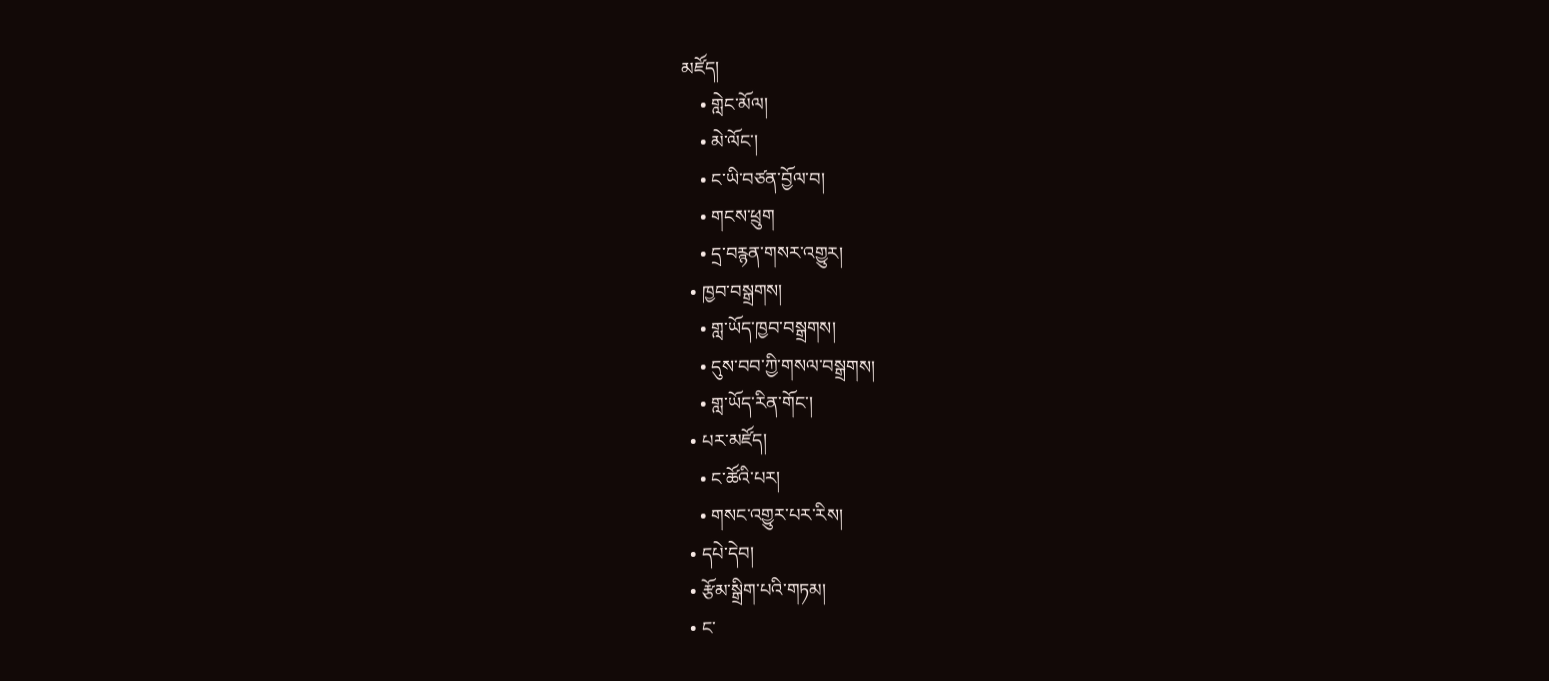མཛོད།
    • གླེང་མོལ།
    • མེ་ལོང་།
    • ང་ཡི་བཙན་བྱོལ་བ།
    • གངས་ཕྲུག
    • དྲ་བརྙན་གསར་འགྱུར།
  • ཁྱབ་བསྒྲགས།
    • གླ་ཡོད་ཁྱབ་བསྒྲགས།
    • དུས་བབ་ཀྱི་གསལ་བསྒྲགས།
    • གླ་ཡོད་རིན་གོང་།
  • པར་མཛོད།
    • ང་ཚོའི་པར།
    • གསང་འགྱུར་པར་རིས།
  • དཔེ་དེབ།
  • རྩོམ་སྒྲིག་པའི་གཏམ།
  • ང་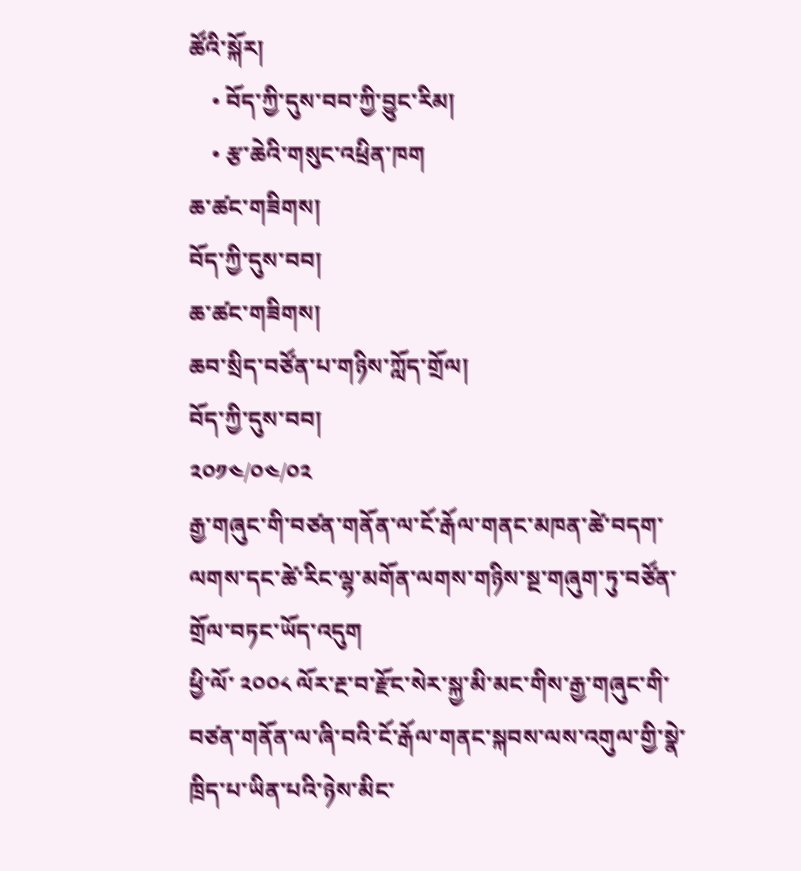ཚོའི་སྐོར།
    • བོད་ཀྱི་དུས་བབ་ཀྱི་བྱུང་རིམ།
    • རྩ་ཆེའི་གསུང་འཕྲིན་ཁག
ཆ་ཚང་གཟིགས།
བོད་ཀྱི་དུས་བབ།
ཆ་ཚང་གཟིགས།
ཆབ་སྲིད་བཙོན་པ་གཉིས་ཀློད་གྲོལ།
བོད་ཀྱི་དུས་བབ།
༢༠༡༤/༠༤/༠༢
རྒྱ་གཞུང་གི་བཙན་གནོན་ལ་ངོ་རྒོལ་གནང་མཁན་ཚེ་བདག་ལགས་དང་ཚེ་རིང་ལྷ་མགོན་ལགས་གཉིས་སྔ་གཞུག་ཏུ་བཙོན་གྲོལ་བཏང་ཡོད་འདུག
ཕྱི་ལོ་ ༢༠༠༨ ལོར་རྔ་བ་རྫོང་སེར་སྐྱ་མི་མང་གིས་རྒྱ་གཞུང་གི་བཙན་གནོན་ལ་ཞི་བའི་ངོ་རྒོལ་གནང་སྐབས་ལས་འགུལ་གྱི་སྣེ་ཁྲིད་པ་ཡིན་པའི་ཉེས་མིང་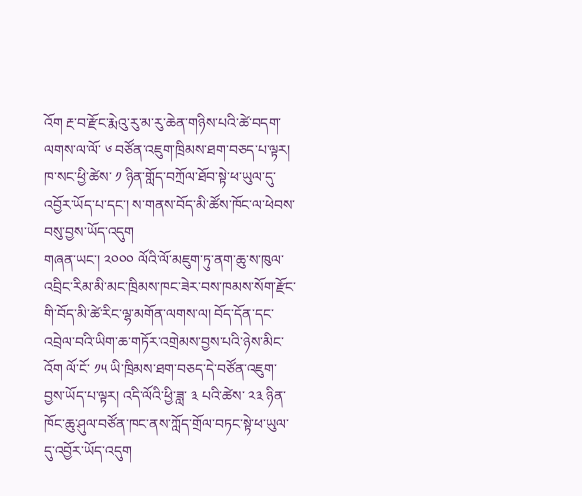འོག རྔ་བ་རྫོང་རྨེའུ་རུ་མ་རུ་ཆེན་གཉིས་པའི་ཚེ་བདག་ལགས་ལ་ལོ་ ༦ བཙོན་འཇུག་ཁྲིམས་ཐག་བཅད་པ་ལྟར། ཁ་སང་ཕྱི་ཚེས་ ༡ ཉིན་གློད་བཀྲོལ་ཐོབ་སྟེ་ཕ་ཡུལ་དུ་འབྱོར་ཡོད་པ་དང་། ས་གནས་བོད་མི་ཚོས་ཁོང་ལ་ཕེབས་བསུ་བྱས་ཡོད་འདུག
གཞན་ཡང་། ༢༠༠༠ ལོའི་ལོ་མཇུག་ཏུ་ནག་ཆུ་ས་ཁུལ་འབྲིང་རིམ་མི་མང་ཁྲིམས་ཁང་ཟེར་བས་ཁམས་སོག་རྫོང་གི་བོད་མི་ཚེ་རིང་ལྷ་མགོན་ལགས་ལ། བོད་དོན་དང་འབྲེལ་བའི་ཡིག་ཆ་གཏོར་འགྲེམས་བྱས་པའི་ཉེས་མིང་འོག ལོ་ངོ་ ༡༥ ཡི་ཁྲིམས་ཐག་བཅད་དེ་བཙོན་འཇུག་བྱས་ཡོད་པ་ལྟར། འདི་ལོའི་ཕྱི་ཟླ་ ༣ པའི་ཚེས་ ༢༣ ཉིན་ཁོང་ཆུ་ཤུལ་བཙོན་ཁང་ནས་ཀློད་གྲོལ་བཏང་སྟེ་ཕ་ཡུལ་དུ་འབྱོར་ཡོད་འདུག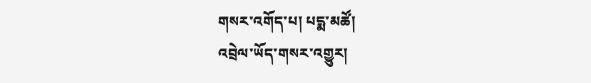གསར་འགོད་པ། པདྨ་མཚོ།
འབྲེལ་ཡོད་གསར་འགྱུར།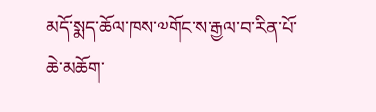མདོ་སྨད་ཆོལ་ཁས་༧གོང་ས་རྒྱལ་བ་རིན་པོ་ཆེ་མཆོག་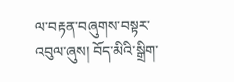ལ་བརྟན་བཞུགས་བསྟར་འབུལ་ཞུས། བོད་མིའི་སྒྲིག་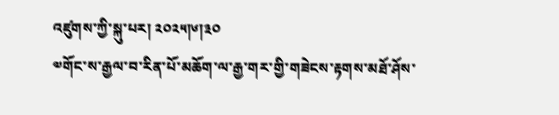འཛུགས་ཀྱི་སྐུ་པར། ༢༠༢༥།༦།༣༠
༧གོང་ས་རྒྱལ་བ་རིན་པོ་མཆོག་ལ་རྒྱ་གར་གྱི་གཟེངས་རྟགས་མཐོ་ཤོས་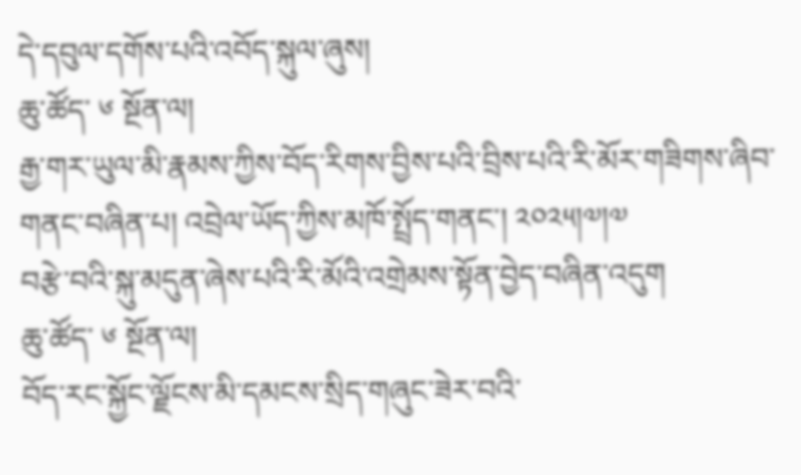དེ་དབུལ་དགོས་པའི་འབོད་སྐུལ་ཞུས།
ཆུ་ཚོད་ ༦ སྔོན་ལ།
རྒྱ་གར་ཡུལ་མི་རྣམས་ཀྱིས་བོད་རིགས་བྱིས་པའི་བྲིས་པའི་རི་མོར་གཟིགས་ཞིབ་གནང་བཞིན་པ། འབྲེལ་ཡོད་ཀྱིས་མཁོ་སྤྲོད་གནང་། ༢༠༢༥།༧།༧
བརྩེ་བའི་སྐུ་མདུན་ཞེས་པའི་རི་མོའི་འགྲེམས་སྟོན་བྱེད་བཞིན་འདུག
ཆུ་ཚོད་ ༦ སྔོན་ལ།
བོད་རང་སྐྱོང་ལྗོངས་མི་དམངས་སྲིད་གཞུང་ཟེར་བའི་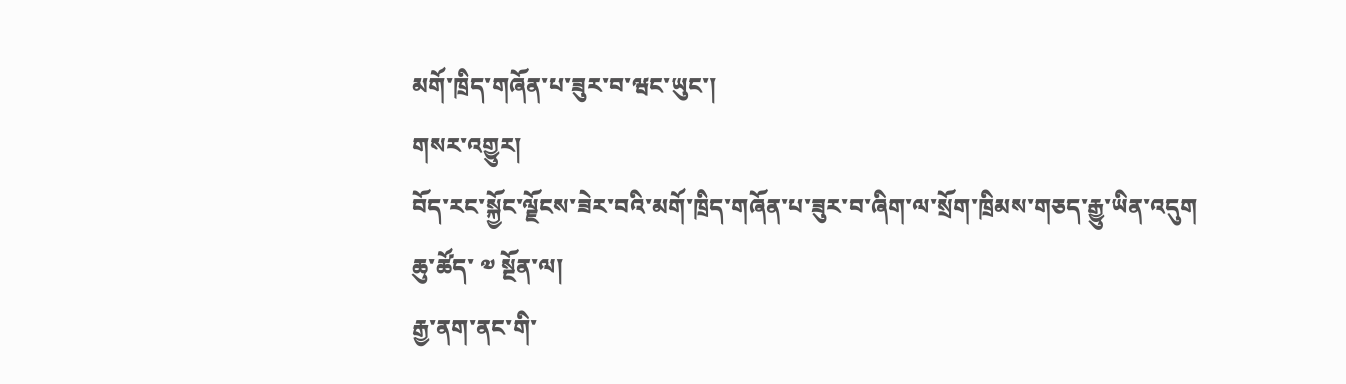མགོ་ཁྲིད་གཞོན་པ་ཟུར་བ་ཝང་ཡུང་།
གསར་འགྱུར།
བོད་རང་སྐྱོང་ལྗོངས་ཟེར་བའི་མགོ་ཁྲིད་གཞོན་པ་ཟུར་བ་ཞིག་ལ་སྲོག་ཁྲིམས་གཅད་རྒྱུ་ཡིན་འདུག
ཆུ་ཚོད་ ༧ སྔོན་ལ།
རྒྱ་ནག་ནང་གི་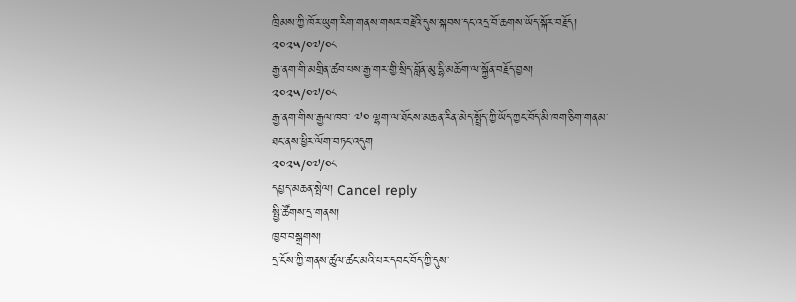ཁྲིམས་ཀྱི་ཁོར་ཡུག་རིག་གནས་གསར་བརྗེའི་དུས་སྐབས་དང་འདྲ་བོ་ཆགས་ཡོད་སྐོར་བརྗོད།
༢༠༢༥/༠༧/༠༨
རྒྱ་ནག་གི་མགྲིན་ཚབ་པས་རྒྱ་གར་གྱི་སྲིད་བློན་མུ་དྷི་མཆོག་ལ་སྐྱོན་བརྗོད་བྱས།
༢༠༢༥/༠༧/༠༨
རྒྱ་ནག་གིས་རྒྱལ་ཁབ་ ༧༠ ལྷག་ལ་ཐོངས་མཆན་རིན་མེད་སྤྲོད་ཀྱི་ཡོད་ཀྱང་བོད་མི་ཁག་ཅིག་གནམ་ཐང་ནས་ཕྱིར་ལོག་བཏང་འདུག
༢༠༢༥/༠༧/༠༨
དཔྱད་མཆན་སྤེལ། Cancel reply
སྤྱི་ཚོགས་དྲ་གནས།
ཁྱབ་བསྒྲགས།
དྲ་ངོས་ཀྱི་གནས་ཚུལ་ཚང་མའི་པར་དབང་བོད་ཀྱི་དུས་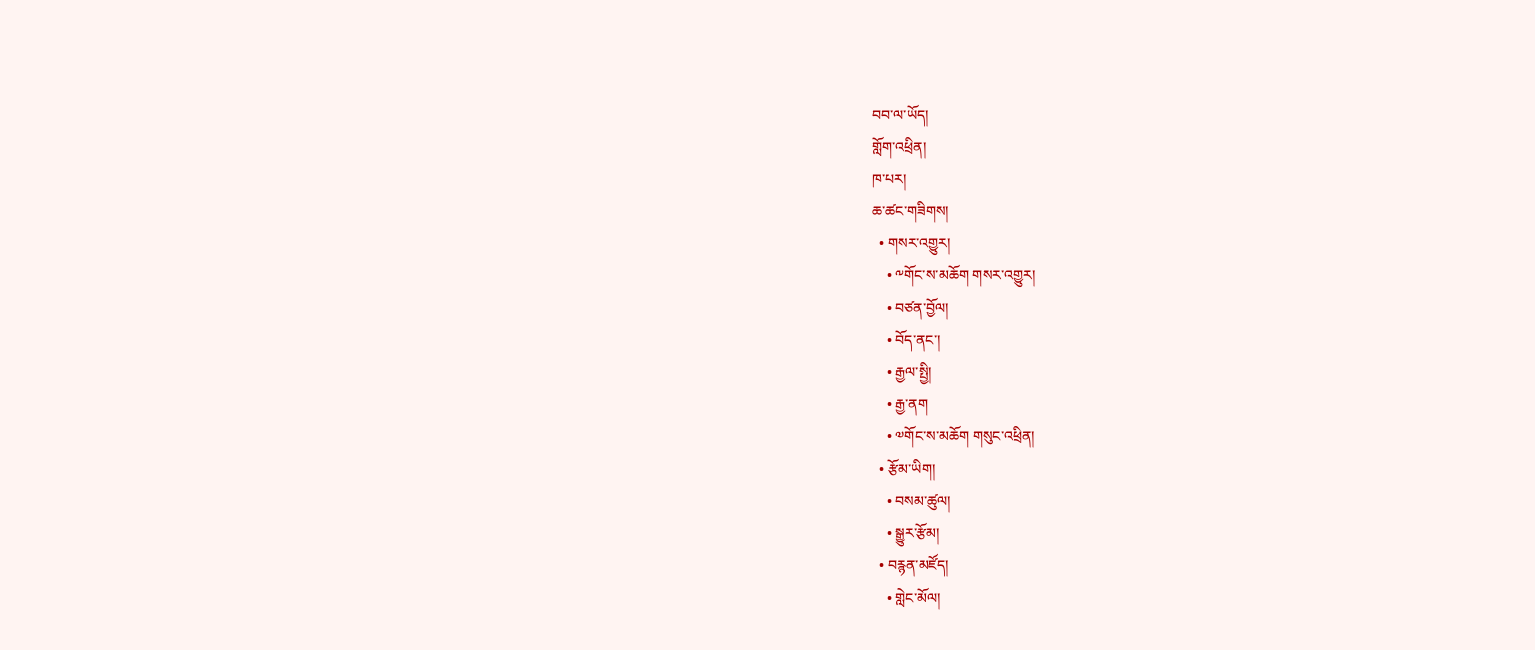བབ་ལ་ཡོད།
གློག་འཕྲིན།
ཁ་པར།
ཆ་ཚང་གཟིགས།
  • གསར་འགྱུར།
    • ༸གོང་ས་མཆོག གསར་འགྱུར།
    • བཙན་བྱོལ།
    • བོད་ནང་།
    • རྒྱལ་སྤྱི།
    • རྒྱ་ནག
    • ༧གོང་ས་མཆོག གསུང་འཕྲིན།
  • རྩོམ་ཡིག།
    • བསམ་ཚུལ།
    • སྒྱུར་རྩོམ།
  • བརྙན་མཛོད།
    • གླེང་མོལ།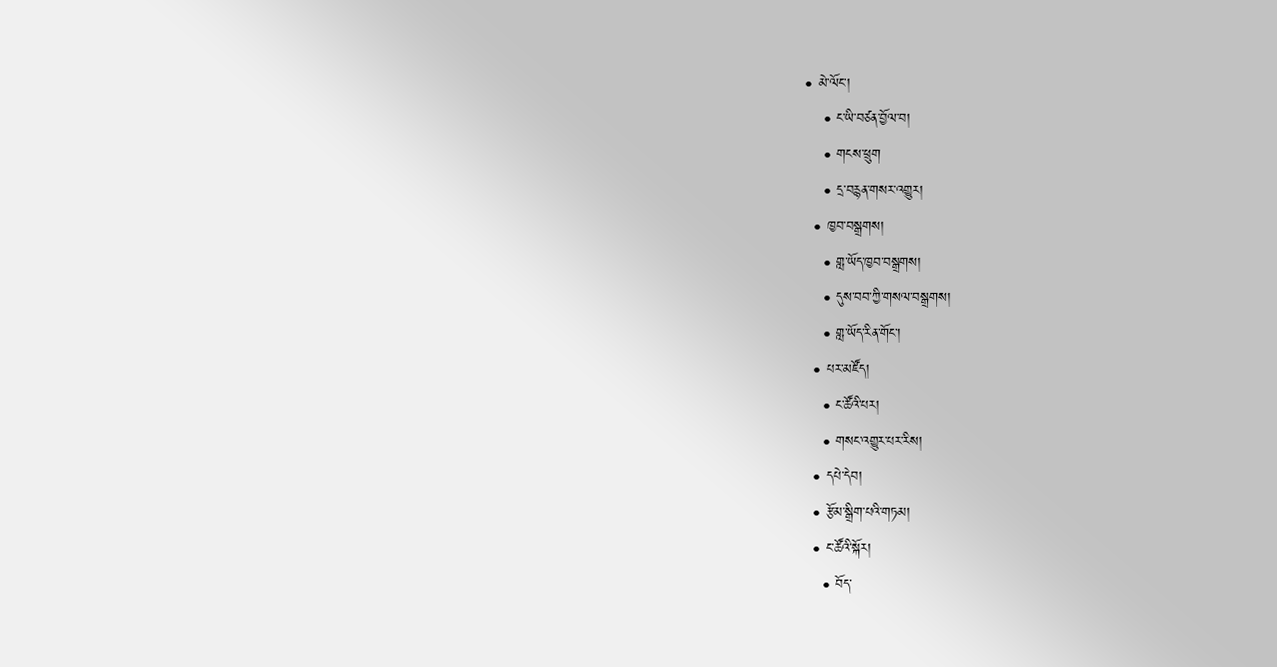• མེ་ལོང་།
    • ང་ཡི་བཙན་བྱོལ་བ།
    • གངས་ཕྲུག
    • དྲ་བརྙན་གསར་འགྱུར།
  • ཁྱབ་བསྒྲགས།
    • གླ་ཡོད་ཁྱབ་བསྒྲགས།
    • དུས་བབ་ཀྱི་གསལ་བསྒྲགས།
    • གླ་ཡོད་རིན་གོང་།
  • པར་མཛོད།
    • ང་ཚོའི་པར།
    • གསང་འགྱུར་པར་རིས།
  • དཔེ་དེབ།
  • རྩོམ་སྒྲིག་པའི་གཏམ།
  • ང་ཚོའི་སྐོར།
    • བོད་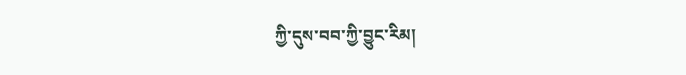ཀྱི་དུས་བབ་ཀྱི་བྱུང་རིམ།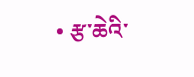• རྩ་ཆེའི་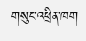གསུང་འཕྲིན་ཁག